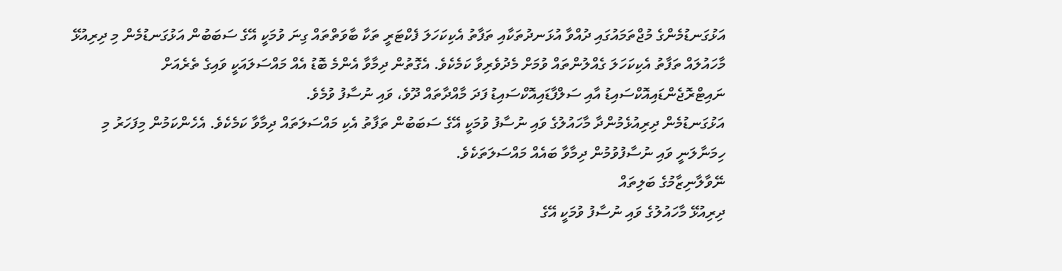އަޅުގަނޑުމެންގެ މުޖްތަމައުގައި ދުއްވާ އުޅަނދުތަކާއި ތަފާތު އެކިކަހަލަ ފެކްޓަރީ ތަކާ ބާވަތްތައް ގިނަ ވުމަކީ އޭގެ ސަބަބުން އަޅުގަނޑުމެން މި ދިރިއުޅޭ މާހައުލައް ތަފާތު އެކިކަހަލަ ގެއްލުންތައް ވުމަށް މެދުވެރިވާ ކަމެކެވެ. އެގޮތުން ދިމާވާ އެންމެ ބޮޑު އެއް މައްސަލައަކީ ވައިގެ ތެރެއަށް ނައިޓްރޮޖެންޑައިއޮކްސައިޑު އާއި ސަލްފާޑައިއޮކްސައިޑު ފަދަ މާއްދާތައް ދޫވެ، ވައި ނުސާފު ވުމެވެ.
އަޅުގަނޑުމެން ދިރިއުޅެމުންދާ މާހައުލުގެ ވައި ނުސާފު ވުމަކީ އޭގެ ސަބަބުން ތަފާތު އެކި މައްސަލަތައް ދިމާވާ ކަމެކެވެ. އެހެންކަމުން މިފަހަރު މި ހިމަނާލަނީ ވައި ނުސާފުވުމުން ދިމާވާ ބައެއް މައްސަލަތަކެވެ.
ނޭވާލާނިޒާމުގެ ބަލިތައް
ދިރިއުޅޭ މާހައުލުގެ ވައި ނުސާފު ވުމަކީ އޭގެ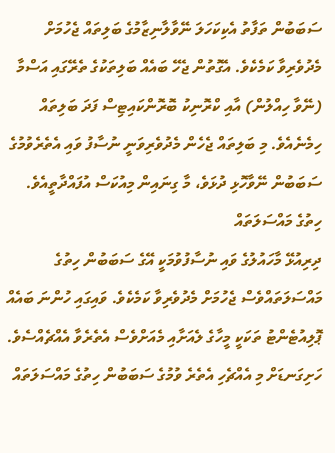ސަބަބުން ތަފާތު އެކިކަހަލަ ނޭވާލާނިޒާމުގެ ބަލިތައް ޖެހުމަށް މެދުވެރިވާ ކަމެކެވެ. އެގޮތުން ޖެހޭ ބައެއް ބަލިތަކުގެ ތެރޭގައި އަސްމާ (ނޭވާ ހިއްލުން) އާއި ކްރޮނިކު ބޮރޮންކައިޓިސް ފަދަ ބަލިތައް ހިމެނެއެވެ. މި ބަލިތައް ޖެހެން މެދުވެރިވަނީ ނުސާފު ވައި އެތެރެވުމުގެ ސަބަބުން ނޭވާހޮޅި ދުޅަވެ، މާ ގިނައިން މިއުކަސް އުފައްދާތީއެވެ.
ހިތުގެ މައްސަލަތައް
ދިރިއުޅޭ މާހައުލުގެ ވައި ނުސާފުވުމަކީ އޭގެ ސަބަބުން ހިތުގެ މައްސަލަތައްވެސް ޖެހުމަށް މެދުވެރިވާ ކަމެކެވެ. ވައިގައި ހުންނަ ބައެއް ޕޮލިއުޓެންޓު ތަކަކީ މީހާގެ ލެއަށާއި މެއަށްވެސް އެތެރެވާ އެއްޗެއްސެވެ. ހަށިގަނޑަށް މި އެއްޗެހި އެތެރެ ވުމުގެ ސަބަބުން ހިތުގެ މައްސަލަތައް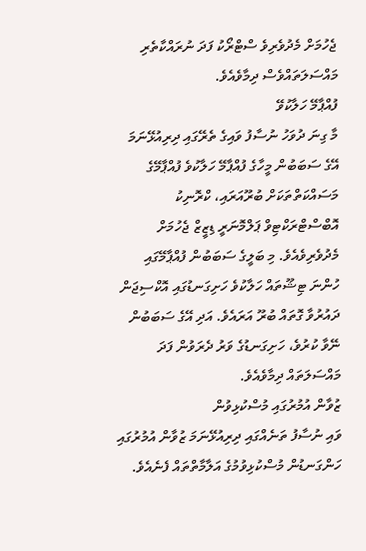ޖެހުމަށް މެދުވެރިވެ ސްޓްރޯކު ފަދަ ނުރައްކާތެރި މައްސަލަތައްވެސް ދިމާވެއެވެ.
ފުއްޕާމޭ ހަލާކުވޭ
މާ ގިނަ ދުވަހު ނުސާފު ވައިގެ ތެރޭގައި ދިރިއުޅޭނަމަ އޭގެ ސަބަބުން މީހާގެ ފުއްޕާމޭ ހަލާކުވެ ފުއްޕާމޭގެ މަސައްކަތްތަކަށް ބުރޫއަރައި، ކްރޮނިކު އޮބްސްޓްރަކްޓިވް ޕަލްމޮނަރީ ޑިޒީޒް ޖެހުމަށް މެދުވެރިވެއެވެ. މި ބަލީގެ ސަބަބުން ފުއްޕާމޭގައި ހުންނަ ޓިޝޫތައް ހަލާކުވެ ހަށިގަނޑުގައި އޮކްސިޖަން ދައުރުވާ ގޮތައް ބުރޫ އަރައެވެ. އަދި އޭގެ ސަބަބުން ނޭވާ ކުރުވެ، ހަށިގަނޑުގެ ވަރު ދެރަވުން ފަދަ މައްސަލަތައް ދިމާވެއެވެ.
ޒުވާން އުމުރުގައި މުސްކުޅިވުން
ވައި ނުސާފު ތަނެއްގައި ދިރިއުޅޭނަމަ ޒުވާން އުމުރުގައި ހަންގަނޑުން މުސްކުޅިވުމުގެ އަލާމާތްތައް ފެނެއެވެ.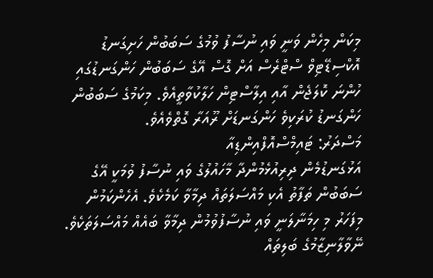މިކަން މިހެން ވަނީ ވައި ނުސާފު ވުމުގެ ސަބަބުން ހަށިގަނޑު އޮކްސިޑޭޓިވް ސްޓްރެސް އަށް ގޮސް އޭގެ ސަބަބުން ހަންގަނޑުގައި ހުންނަ ކޮލަޖެން އާއި އިލާސްޓިން ހަލާކުވާތީއެވެ. މިކަމުގެ ސަބަބުން ހަންގަނޑު ކުރަކިވެ ހަންގަނޑަށް ރޫއަރާ ގޮތްވެއެވެ.
މަސްދަރު: ޓައިމްސްއޮފްއިންޑިއާ
އަޅުގަނޑުމެން ދިރިއުޅެމުންދާ މާހައުލުގެ ވައި ނުސާފު ވުމަކީ އޭގެ ސަބަބުން ތަފާތު އެކި މައްސަލަތައް ދިމާވާ ކަމެކެވެ. އެހެންކަމުން މިފަހަރު މި ހިމަނާލަނީ ވައި ނުސާފުވުމުން ދިމާވާ ބައެއް މައްސަލަތަކެވެ.
ނޭވާލާނިޒާމުގެ ބަލިތައް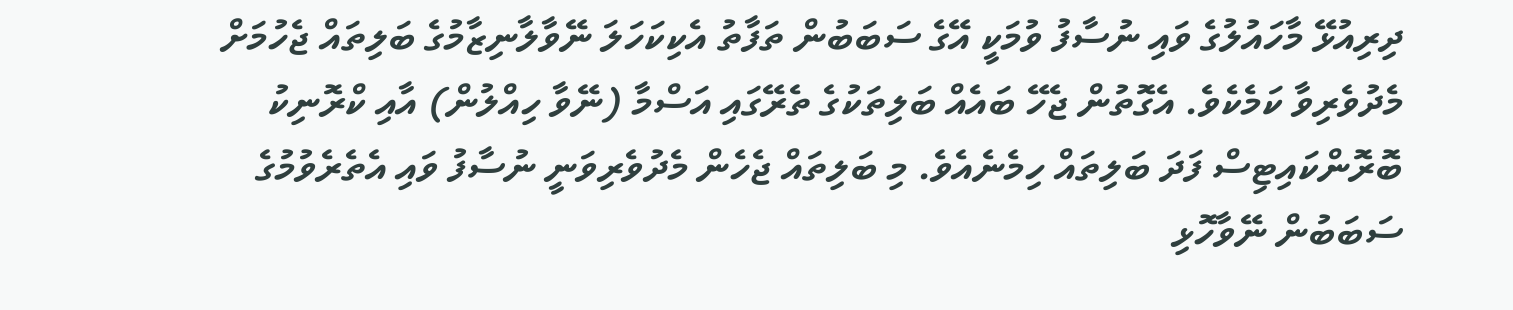ދިރިއުޅޭ މާހައުލުގެ ވައި ނުސާފު ވުމަކީ އޭގެ ސަބަބުން ތަފާތު އެކިކަހަލަ ނޭވާލާނިޒާމުގެ ބަލިތައް ޖެހުމަށް މެދުވެރިވާ ކަމެކެވެ. އެގޮތުން ޖެހޭ ބައެއް ބަލިތަކުގެ ތެރޭގައި އަސްމާ (ނޭވާ ހިއްލުން) އާއި ކްރޮނިކު ބޮރޮންކައިޓިސް ފަދަ ބަލިތައް ހިމެނެއެވެ. މި ބަލިތައް ޖެހެން މެދުވެރިވަނީ ނުސާފު ވައި އެތެރެވުމުގެ ސަބަބުން ނޭވާހޮޅި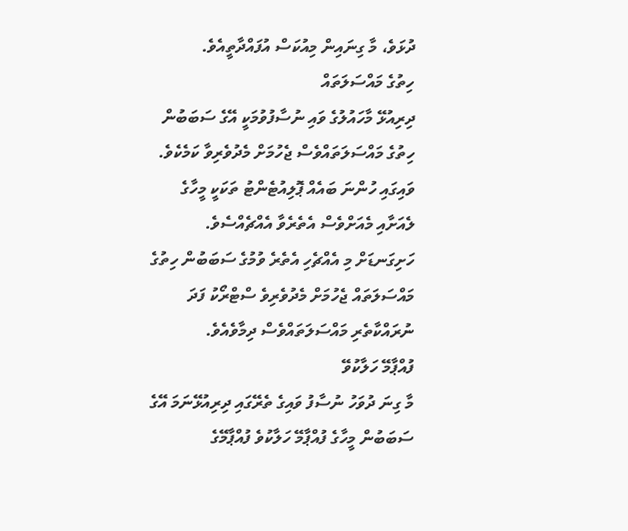ދުޅަވެ، މާ ގިނައިން މިއުކަސް އުފައްދާތީއެވެ.
ހިތުގެ މައްސަލަތައް
ދިރިއުޅޭ މާހައުލުގެ ވައި ނުސާފުވުމަކީ އޭގެ ސަބަބުން ހިތުގެ މައްސަލަތައްވެސް ޖެހުމަށް މެދުވެރިވާ ކަމެކެވެ. ވައިގައި ހުންނަ ބައެއް ޕޮލިއުޓެންޓު ތަކަކީ މީހާގެ ލެއަށާއި މެއަށްވެސް އެތެރެވާ އެއްޗެއްސެވެ. ހަށިގަނޑަށް މި އެއްޗެހި އެތެރެ ވުމުގެ ސަބަބުން ހިތުގެ މައްސަލަތައް ޖެހުމަށް މެދުވެރިވެ ސްޓްރޯކު ފަދަ ނުރައްކާތެރި މައްސަލަތައްވެސް ދިމާވެއެވެ.
ފުއްޕާމޭ ހަލާކުވޭ
މާ ގިނަ ދުވަހު ނުސާފު ވައިގެ ތެރޭގައި ދިރިއުޅޭނަމަ އޭގެ ސަބަބުން މީހާގެ ފުއްޕާމޭ ހަލާކުވެ ފުއްޕާމޭގެ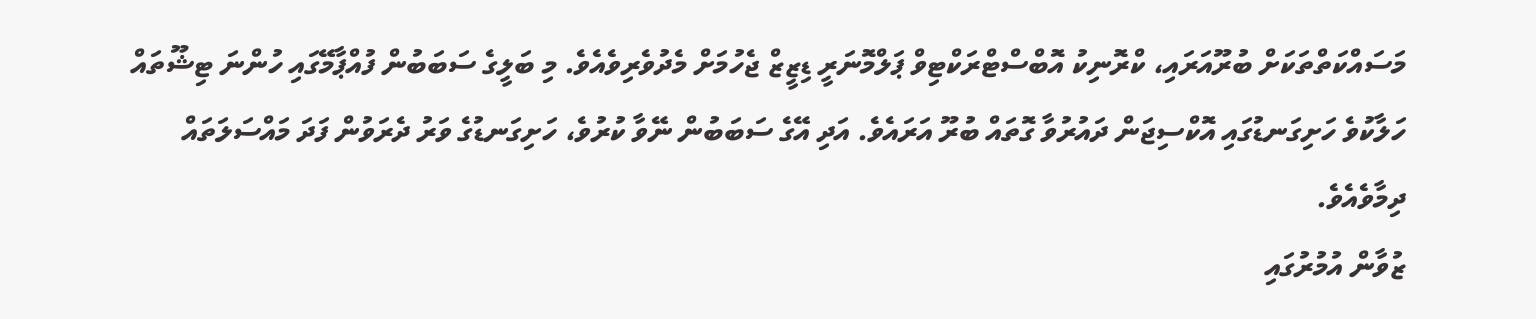މަސައްކަތްތަކަށް ބުރޫއަރައި، ކްރޮނިކު އޮބްސްޓްރަކްޓިވް ޕަލްމޮނަރީ ޑިޒީޒް ޖެހުމަށް މެދުވެރިވެއެވެ. މި ބަލީގެ ސަބަބުން ފުއްޕާމޭގައި ހުންނަ ޓިޝޫތައް ހަލާކުވެ ހަށިގަނޑުގައި އޮކްސިޖަން ދައުރުވާ ގޮތައް ބުރޫ އަރައެވެ. އަދި އޭގެ ސަބަބުން ނޭވާ ކުރުވެ، ހަށިގަނޑުގެ ވަރު ދެރަވުން ފަދަ މައްސަލަތައް ދިމާވެއެވެ.
ޒުވާން އުމުރުގައި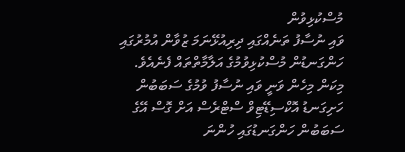މުސްކުޅިވުން
ވައި ނުސާފު ތަނެއްގައި ދިރިއުޅޭނަމަ ޒުވާން އުމުރުގައި ހަންގަނޑުން މުސްކުޅިވުމުގެ އަލާމާތްތައް ފެނެއެވެ. މިކަން މިހެން ވަނީ ވައި ނުސާފު ވުމުގެ ސަބަބުން ހަށިގަނޑު އޮކްސިޑޭޓިވް ސްޓްރެސް އަށް ގޮސް އޭގެ ސަބަބުން ހަންގަނޑުގައި ހުންނަ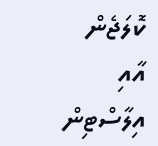ކޮލަޖެން އާއި އިލާސްޓިން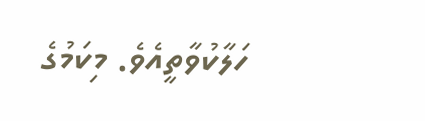ހަލާކުވާތީއެވެ. މިކަމުގެ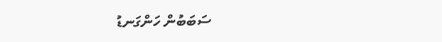ސަބަބުން ހަންގަނޑު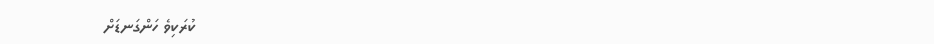ކުރަކިވެ ހަންގަނޑަށް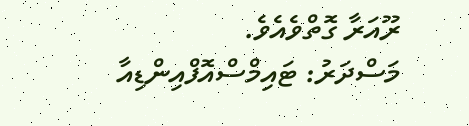ރޫއަރާ ގޮތްވެއެވެ.
މަސްދަރު: ޓައިމްސްއޮފްއިންޑިއާ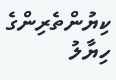ކިޔުންތެރިންގެ ހިޔާލު